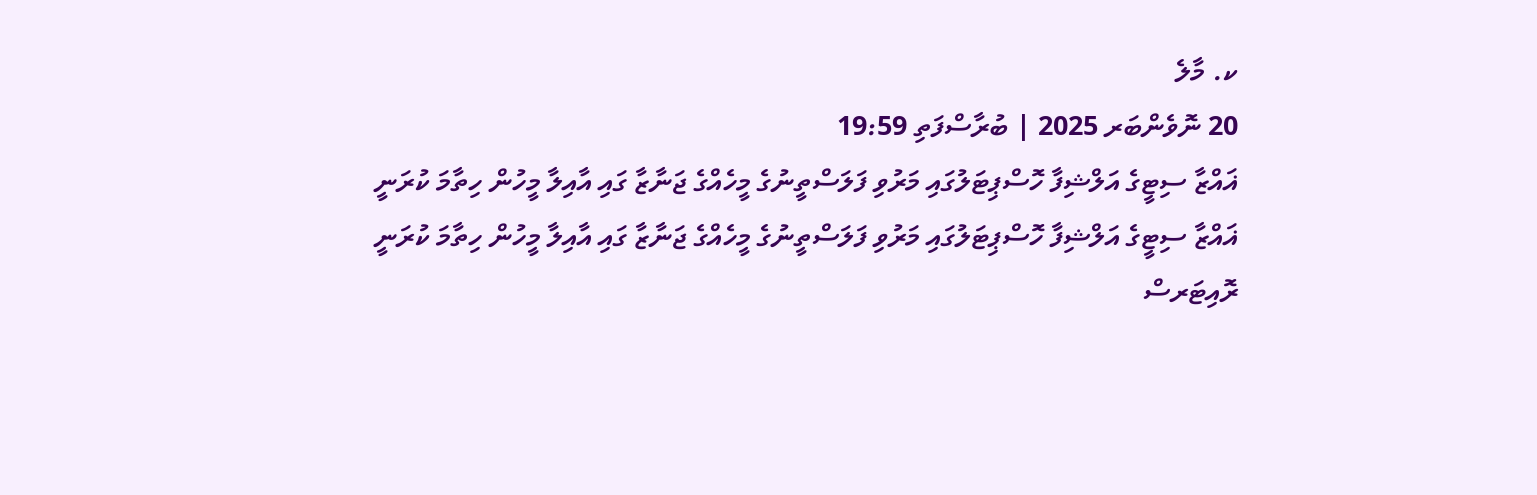ކ. މާލެ
20 ނޮވެންބަރ 2025 | ބުރާސްފަތި 19:59
ޣައްޒާ ސިޓީގެ އަލްޝިފާ ހޮސްޕިޓަލުގައި މަރުވި ފަލަސްތީނުގެ މީހެއްގެ ޖަނާޒާ ގައި އާއިލާ މީހުން ހިތާމަ ކުރަނީ
ޣައްޒާ ސިޓީގެ އަލްޝިފާ ހޮސްޕިޓަލުގައި މަރުވި ފަލަސްތީނުގެ މީހެއްގެ ޖަނާޒާ ގައި އާއިލާ މީހުން ހިތާމަ ކުރަނީ
ރޮއިޓަރސް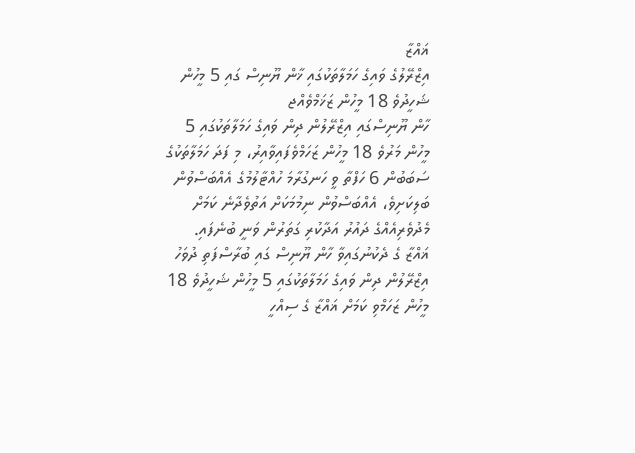ޣައްޒާ
އިޒްރޭލުގެ ވައިގެ ހަމަލާތަކުގައި ޚާން ޔޫނިސް ގައި 5 މީހުން ޝަހީދުވެ 18 މީހުން ޒަޚަމްވެއްޖ
ހާން ޔޫނިސްގައި އިޒްރޭލުން ދިން ވައިގެ ހަމަލާތަކުގައި 5 މީހުން މަރުވެ 18 މީހުން ޒަހަމްވެފައިވާއިރު، މި ފަދަ ހަމަލާތަކުގެ ސަބަބުން 6 ހަފްތާ ވީ ހަނގުރާމަ ހުއްޓާލުމުގެ އެއްބަސްވުން ބަލިކަށިވެ، އެއްބަސްވުން ނިމުމަކަށް އަތުވެދާނެ ކަމަށް މެދުވެރިއެއްގެ ދައުރު އަދާކުރި ގަތަރުން ވަނީ ބުނެފައި.
ޣައްޒާ ގެ ދެކުނުގައިވާ ހާން ޔޫނިސް ގައި ބުރާސްފަތި ދުވަހު އިޒްރޭލުން ދިން ވައިގެ ހަމަލާތަކުގައި 5 މީހުން ޝަހީދުވެ 18 މީހުން ޒަހަމްވި ކަމަށް ޣައްޒާ ގެ ސިއްހީ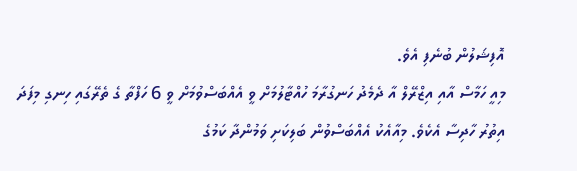އޮފިޝަލުން ބުނެފި އެވެ.
މިއީ ހަމާސް އާއި އިޒްރޭލް އާ ދެމެދު ހަނގުރާމަ ހުއްޓާލުމަށް ވީ އެއްބަސްވުމަށް ވީ 6 ހަފްތާ ގެ ތެރޭގައި ހިނގި މިފަދަ އިތުރު ހާދިސާ އެކެވެ. މިއާއެކު އެއްބަސްވުން ބަލިކަށި ވަމުންދާ ކަމުގެ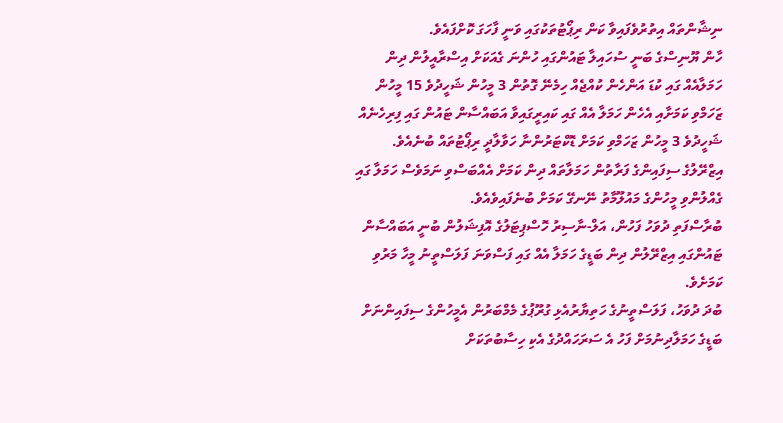ނިޝާންތައް އިތުރުވެފައިވާ ކަން ރިޕޯޓުތަކުގައި ވަނީ ފާހަގަ ކޮށްފައެވެ.
ހާން ޔޫނިސްގެ ބަނީ ސުހައިލާ ޓައުންގައި ހުންނަ ގެއަކަށް އިސްރާއީލުން ދިން ހަމަލާއެއް ގައި ކުޑަ އަންހެން ކުއްޖެއް ހިމެނޭ ގޮތުން 3 މީހުން ޝަހީދުވެ 15 މީހުން ޒަހަމްވި ކަމަށާއި އެހެން ހަމަލާ އެއް ގައި ކައިރީގައިވާ އަބައްސާން ޓައުން ގައި ފިރިހެނެއް ޝަހީދުވެ 3 މީހުން ޒަހަމްވި ކަމަށް ޑޮކްޓަރުންނާ ހަވާލާދީ ރިޕޯޓުތައް ބުނެއެވެ.
އިޒްރޭލުގެ ސިފައިންގެ ފަރާތުން ހަމަލާތައް ދިން ކަމަށް އެއްބަސްވި ނަމަވެސް ހަމަލާ ގައި ގެއްލުންވި މީހުންގެ މައުލޫމާތު ނޭނގޭ ކަމަށް ބުނެފައިވެއެވެ.
ބުރާސްފަތި ދުވަހު ފަހުން، އަލް-ނާސިރު ހޮސްޕިޓަލުގެ އޮފިޝަލުން ބުނީ އަބައްސާން ޓައުންގައި އިޒްރޭލުން ދިން ބަޑީގެ ހަމަލާ އެއް ގައި ފަސްވަނަ ފަލަސްތީނު މީހާ މަރުވި ކަމަށެވެ.
ބުދަ ދުވަހު، ފަލަސްތީނުގެ ހަތިޔާރުއެޅި ގުރޫޕުގެ މެމްބަރުން އެމީހުންގެ ސިފައިންނަށް ބަޑީގެ ހަމަލާދިނުމަށް ފަހު އެ ސަރަހައްދުގެ އެކި ހިސާބުތަކަށް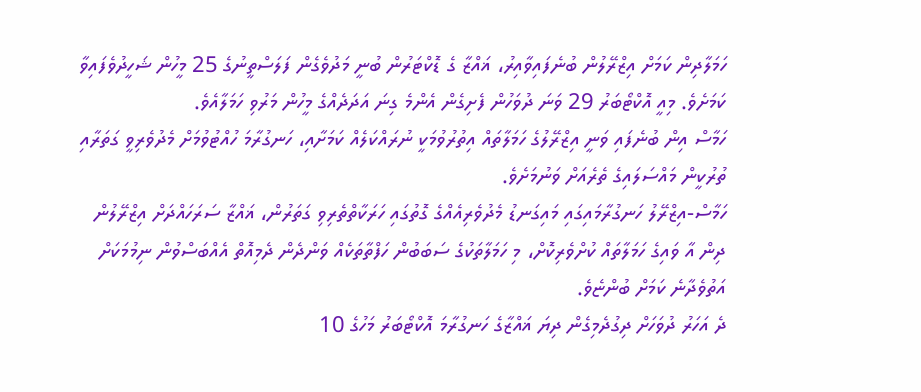ހަމަލާދިން ކަމަށް އިޒްރޭލުން ބުނެފައިވާއިރު، ޣައްޒާ ގެ ޑޮކްޓަރުން ބުނީ މަދުވެގެން ފަލަސްތީނުގެ 25 މީހުން ޝަހީދުވެފައިވާ ކަމަށެވެ. މިއީ އޮކްޓޯބަރު 29 ވަނަ ދުވަހުން ފެށިގެން އެންމެ ގިނަ އަދަދެއްގެ މީހުން މަރުވި ހަމަލާއެވެ.
ހަމާސް އިން ބުނެފައި ވަނީ އިޒްރޭލުގެ ހަމަލާތައް އިތުރުވުމަކީ ނުރައްކަލެއް ކަމަށާއި، ހަނގުރާމަ ހުއްޓުވުމަށް މެދުވެރިވީ ގަތަރާއި ތުރުކީން މައްސަލައިގެ ތެރެއަށް ވަނުމަށެވެ.
ހަމާސް-އިޒްރޭލު ހަނގުރާމައިގައި މައިގަނޑު މެދުވެރިއެއްގެ ގޮތުގައި ހަރަކާތްތެރިވި ގަތަރުން، ޣައްޒާ ސަރަހައްދަށް އިޒްރޭލުން ދިން އާ ވައިގެ ހަމަލާތައް ކުށްވެރިކޮށް، މި ހަމަލާތަކުގެ ސަބަބުން ހަފްތާތަކެއް ވަންދެން ދެމިއޮތް އެއްބަސްވުން ނިމުމަކަށް އަތުވެދާނެ ކަމަށް ބުންޏެވެ.
ދެ އަހަރު ދުވަހަށް ދިގުދެމިގެން ދިޔަ ޣައްޒާގެ ހަނގުރާމަ އޮކްޓޯބަރު މަހުގެ 10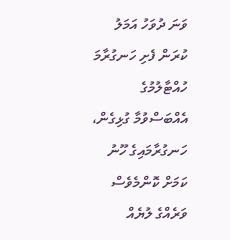ވަނަ ދުވަހު އަމަލު ކުރަން ފެށި ހަނގުރާމަ ހުއްޓާލުމުގެ އެއްބަސްވުމާ ގުޅިގެން، ހަނގުރާމައިގެ ހޫނު ކަމަށް ކޮންމެވެސް ވަރެއްގެ ލުޔެއް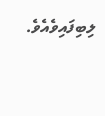ލިބިފައިވެއެވެ.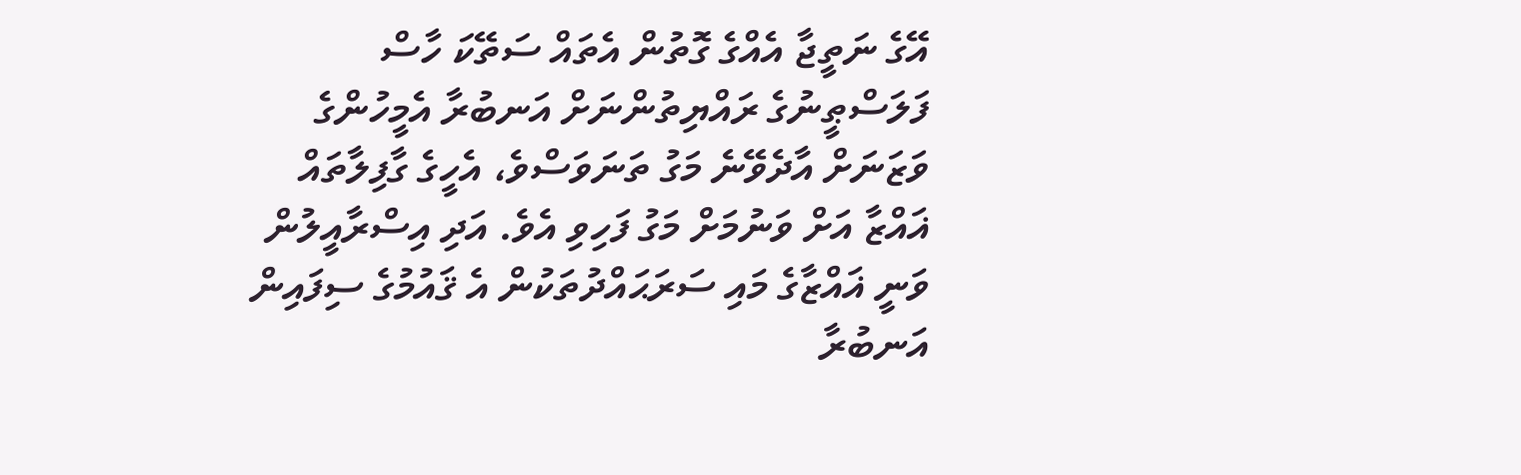އޭގެ ނަތީޖާ އެއްގެ ގޮތުން އެތައް ސަތޭކަ ހާސް ފަލަސްޠީނުގެ ރައްޔިތުންނަށް އަނބުރާ އެމީހުންގެ ވަޒަނަށް އާދެވޭނެ މަގު ތަނަވަސްވެ، އެހީގެ ގާފިލާތައް ޣައްޒާ އަށް ވަނުމަށް މަގު ފަހިވި އެވެ. އަދި އިސްރާއީލުން ވަނީ ޣައްޒާގެ މައި ސަރަޙައްދުތަކުން އެ ޤައުމުގެ ސިފައިން އަނބުރާ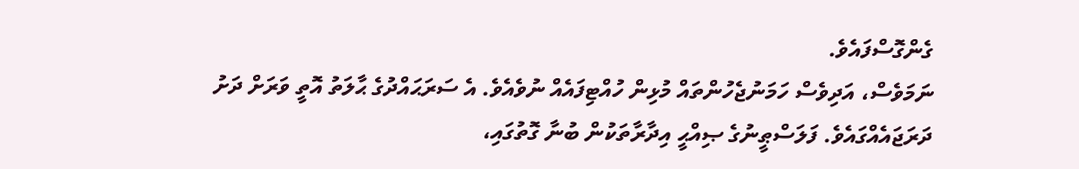ގެންގޮސްފައެވެ.
ނަމަވެސް، އަދިވެސް ހަމަނުޖެހުންތައް މުޅިން ހުއްޓިފައެއް ނުވެއެވެ. އެ ސަރަޙައްދުގެ ޙާލަތު އޮތީ ވަރަށް ދަށު ދަރަޖައެއްގައެވެ. ފަލަސްޠީނުގެ ޞިއްޙީ އިދާރާތަކުން ބުނާ ގޮތުގައި،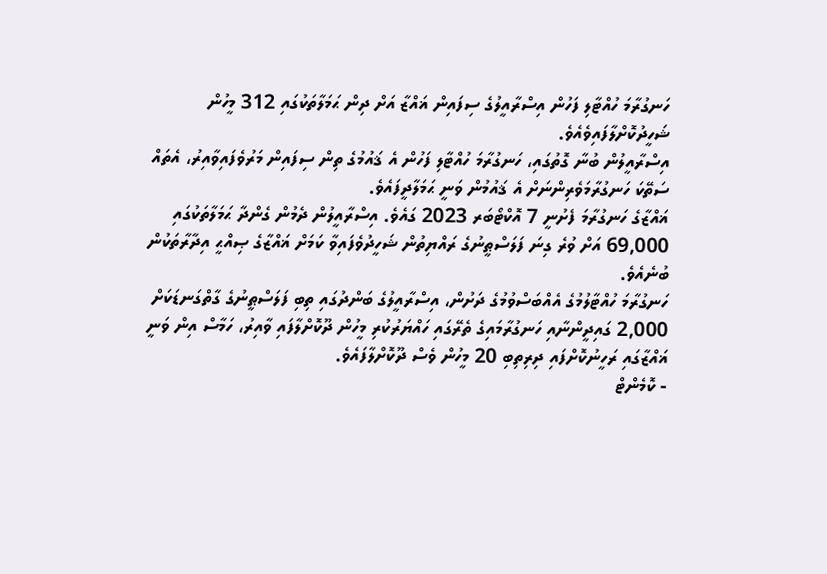ހަނގުރާމަ ހުއްޓާލި ފަހުން އިސްރާއީލުގެ ސިފައިން ޣައްޒާ އަށް ދިން ޙަމަލާތަކުގައި 312 މީހުން ޝަހީދުކޮށްލާފައިވެއެވެ.
އިސްރާއީލުން ބުނާ ގޮތުގައި، ހަނގުރާމަ ހުއްޓާލި ފަހުން އެ ޤައުމުގެ ތިން ސިފައިން މަރުވެފައިވާއިރު، އެތައް ސަތޭކަ ހަނގުރާމަވެރިންނަށް އެ ޤައުމުން ވަނީ ޙަމަލާދީފައެވެ.
ޣައްޒާގެ ހަނގުރާމަ ފެށުނީ 7 އޮކްޓޯބަރ 2023 ގައެވެ. އިސްރާއީލުން ދެމުން ގެންދާ ޙަމަލާތަކުގައި 69,000 އަށް ވުރެ ގިނަ ފަލަސްޠީނުގެ ރައްޔިތުން ޝަހީދުވެފައިވާ ކަމަށް ޣައްޒާގެ ޞިއްޙީ އިދާރާތަކުން ބުނެއެވެ.
ހަނގުރާމަ ހުއްޓާލުމުގެ އެއްބަސްވުމުގެ ދަށުން، އިސްރާއީލުގެ ބަންދުގައި ތިބި ފަލަސްޠީނުގެ ގާތްގަނޑަކަށް 2,000 ގައިދީންނާއި ހަނގުރާމައިގެ ތެރޭގައި ހައްޔަރުކުރި މީހުން ދޫކޮށްލާފައި ވާއިރު، ހަމާސް އިން ވަނީ ޣައްޒާގައި ރަހީނުކޮށްފައި ދިރިތިބި 20 މީހުން ވެސް ދޫކޮށްލާފައެވެ.
- ކޮމެންޓް